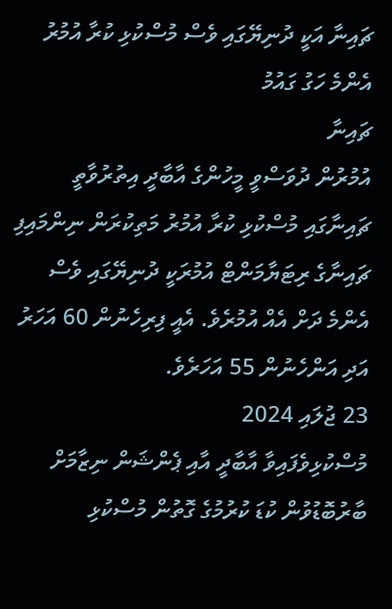ޗައިނާ އަކީ ދުނިޔޭގައި ވެސް މުސްކުޅި ކުރާ އުމުރު އެންމެ ހަގު ގައުމު
ޗައިނާ
އުމުރުން ދުވަސްވީ މީހުންގެ އާބާދީ އިތުރުވާތީ ޗައިނާގައި މުސްކުޅި ކުރާ އުމުރު މަތިކުރަން ނިންމައިފި
ޗައިނާގެ ރިޓަޔާމަންޓް އުމުރަކީ ދުނިޔޭގައި ވެސް އެންމެ ދަށް އެއް އުމުރެވެ. އެއީ ފިރިހެނުން 60 އަހަރު އަދި އަންހެނުން 55 އަހަރެވެ.
23 ޖުލައި 2024
މުސްކުޅިވެފައިވާ އާބާދީ އާއި ޕެންޝަން ނިޒާމަށް ބާރުބޮޑުވުން ކުޑަ ކުރުމުގެ ގޮތުން މުސްކުޅި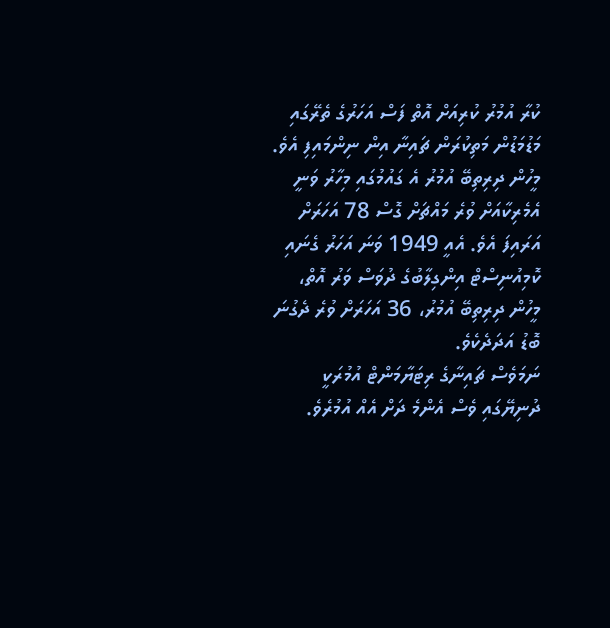ކުރާ އުމުރު ކުރިއަށް އޮތް ފަސް އަހަރުގެ ތެރޭގައި މަޑުމަޑުން މަތިކުރަން ޗައިނާ އިން ނިންމައިފި އެވެ.
މީހުން ދިރިތިބޭ އުމުރު އެ ގައުމުގައި މިހާރު ވަނީ އެމެރިކާއަށް ވުރެ މައްޗަށް ގޮސް 78 އަހަރަށް އަރައިފަ އެވެ. އެއީ 1949 ވަނަ އަހަރު ގެނައި ކޮމިއުނިސްޓް އިންގިލާބުގެ ދުވަސް ވަރު އޮތް، މީހުން ދިރިތިބޭ އުމުރު، 36 އަހަރަށް ވުރެ ދެގުނަ ބޮޑު އަދަދެކެވެ.
ނަމަވެސް ޗައިނާގެ ރިޓަޔާމަންޓް އުމުރަކީ ދުނިޔޭގައި ވެސް އެންމެ ދަށް އެއް އުމުރެވެ.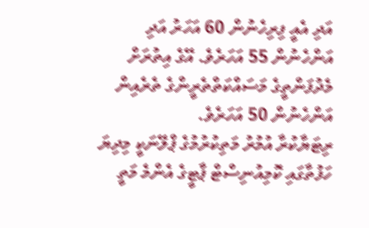އަދި އެއީ ފިރިހެނުން 60 އަހަރު އަދި އަންހެނުން 55 އަހަރެވެ. އޭގެ އިތުރަށް މެދުފަންތީގެ މަސައްކަތްތެރީންގެ ތެރެއިން އަންހެނުން 50 އަހަރެވެ.
ރިޓަޔާކުރާ އުމުރު މަތިކުރުމުގެ ޕްލޭނަކީ މިދިޔަ ހަފުތާގައި ކޮމިއުނިސްޓް ޕާޓީގެ އެންމެ މަތީ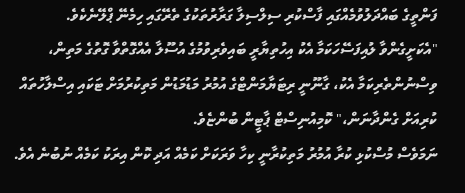ފަންތީގެ ބައްދަލުވުމެއްގައި ފާސްކުރި ސިލްސިލާ ގަރާރުތަކުގެ ތެރޭގައި ހިމެނޭ ޕްލޭނެކެވެ.
"އެކަށީގެންވާ ލުއިފަސޭހަކަމާ އެކު އިހުތިޔާރީ ބައިވެރިވުމުގެ އުސޫލާ އެއްގޮތްވާ ގޮތުގެ މަތިން، ވިސްނުންތެރިކަމާ އެކު، ގާނޫނީ ރިޓަޔާމަންޓްގެ އުމުރު މަޑުމަޑުން މަތިކުރުމަށް ޓަކައި އިސްލާހުތައް ކުރިއަށް ގެންދާނަން،" ކޮމިއުނިސްޓް ޕާޓީން ބުންޏެވެ.
ނަމަވެސް މުސްކުޅި ކުރާ އުމުރު މަތިކުރާނީ ކިހާ ވަރަކަށް ކަމެއް އަދި ކޮން އިރަކު ކަމެއް ނުބުނެ އެވެ.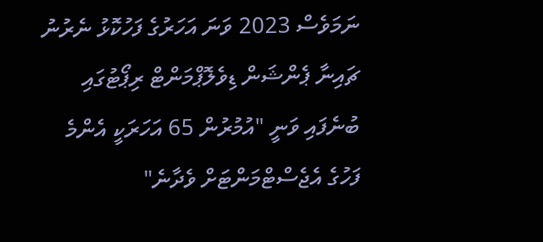ނަމަވެސް 2023 ވަނަ އަހަރުގެ ފަހުކޮޅު ނެރުނު ޗައިނާ ޕެންޝަން ޑިވެލޮޕްމަންޓް ރިޕޯޓުގައި ބުނެފައި ވަނީ "އުމުރުން 65 އަހަރަކީ އެންމެ ފަހުގެ އެޖެސްޓްމަންޓަށް ވެދާނެ"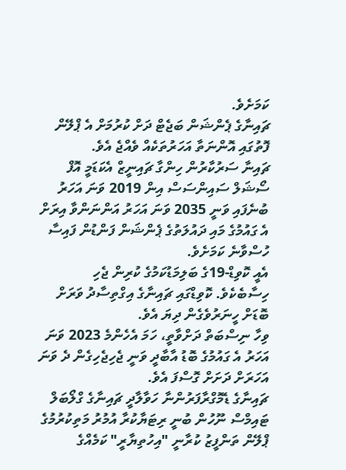ކަމަށެވެ.
ޗައިނާގެ ޕެންޝަން ބަޖެޓް ދަށް ކުރުމަށް އެ ޕްލޭން ފޮތުގައި އޮންނަތާ އަހަރުތަކެއް ވެއްޖެ އެވެ.
ޗައިނާ ސަރުކާރުން ހިންގާ ޗައިނީޒް އެކަޑަމީ އޮފް ސޯޝަލް ސައިންސަސް އިން 2019 ވަނަ އަހަރު ބުނެފައި ވަނީ 2035 ވަނަ އަހަރު އަންނަންވާ އިރަށް އެ ގައުމުގެ މައި ދައުލަތުގެ ޕެންޝަން ފަންޑުން ފައިސާ ހުސްވާނެ ކަމަށެވެ.
އެއީ ކޮވިޑް-19ގެ ބަލިމަޑުކަމުގެ ކުރިން ޖެހި ހިސާބެކެވެ. ކޮވިޑްގައި ޗައިނާގެ އިގްތިސާދު ވަރަށް ބޮޑަށް ހީނަރުވެގެން ދިޔަ އެވެ.
ވިހާ ނިސްބަތް ދަށްވާތީ، ހަމަ އެހެންމެ 2023 ވަނަ އަހަރު އެ ގައުމުގެ ބޮޑު އާބާދީ ވަނީ ޖެހިޖެހިގެން ދެ ވަނަ އަހަރަށް ދަށަށް ގޮސްފަ އެވެ.
ޗައިނާގެ ޑެމޮގްރާފަރުންނާ ހަވާލާދީ ޗައިނާގެ ގްލޯބަލް ޓައިމްސް ނޫހުން ބުނީ ރިޓަޔާކުރާ އުމުރު މަތިކުރުމުގެ ޕްލޭން ތަންފީޒު ކުރާނީ "އިހުތިޔާރީ" ކަމެއްގެ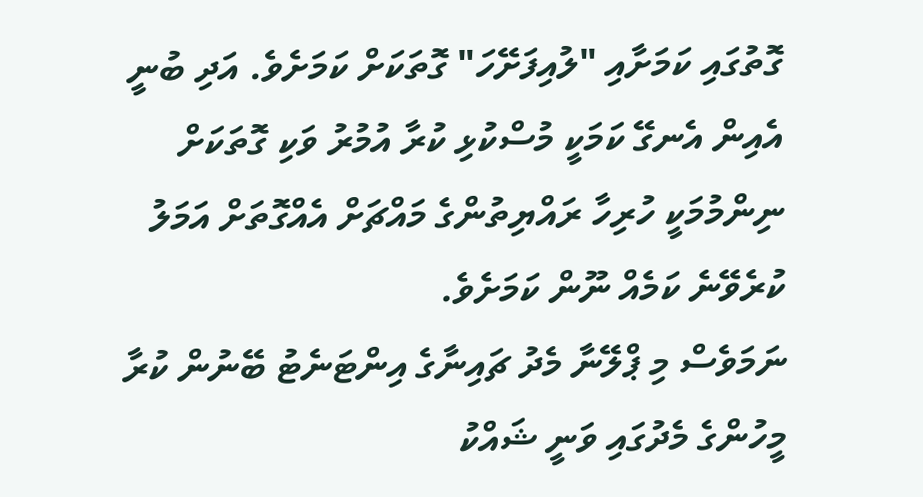ގޮތުގައި ކަމަށާއި "ލުއިފަށޭހަ" ގޮތަކަށް ކަމަށެވެ. އަދި ބުނީ އެއިން އެނގޭ ކަމަކީ މުސްކުޅި ކުރާ އުމުރު ވަކި ގޮތަކަށް ނިންމުމަކީ ހުރިހާ ރައްޔިތުންގެ މައްޗަށް އެއްގޮތަށް އަމަލު ކުރެވޭނެ ކަމެއް ނޫން ކަމަށެވެ.
ނަމަވެސް މި ޕްލޭނާ މެދު ޗައިނާގެ އިންޓަނެޓު ބޭނުން ކުރާ މީހުންގެ މެދުގައި ވަނީ ޝައްކު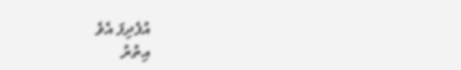އުފެދިފަ އެވެ
އިތުރު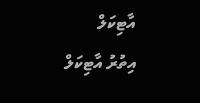އާޓިކަލް
އިތުރު އާޓިކަލް